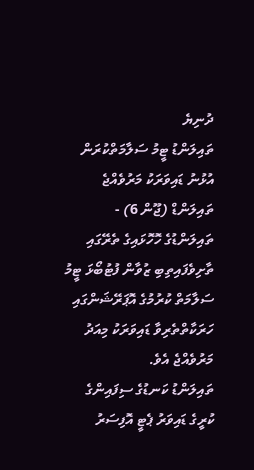ދުނިޔެ
ތައިލަންޑު ޓީމު ސަލާމަތްކުރަން އުޅުނު ޑައިވަރަކު މަރުވެއްޖެ
ތައިލަންޑް (ޖޫން 6) - ތައިލަންޑުގެ ހޮހޮޅައިގެ ތެރޭގައި ތާށިވެފައިތިބި ޒުވާން ފުޓުބޯޅަ ޓީމު ސަލާމަތް ކުރުމުގެ އޮޕަރޭޝަންގައި ހަރަކާތްތެރިވާ ޑައިވަރަކު މިއަދު މަރުވެއްޖެ އެވެ.
ތައިލަންޑު ކަނޑުގެ ސިފައިންގެ ކުރީގެ ޑައިވަރު ޕެޓީ އޮފިސަރު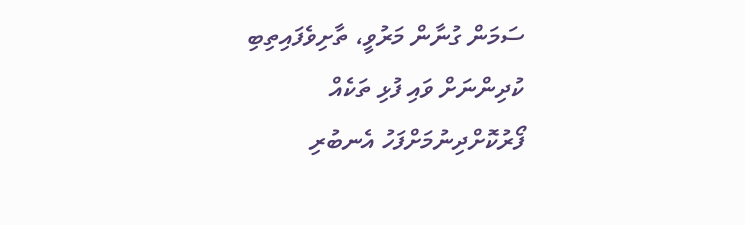ސަމަން ގުނާން މަރުވީ، ތާށިވެފައިތިބި ކުދިންނަށް ވައި ފުޅި ތަކެއް ފޯރުކޮށްދިނުމަށްފަހު އެނބުރި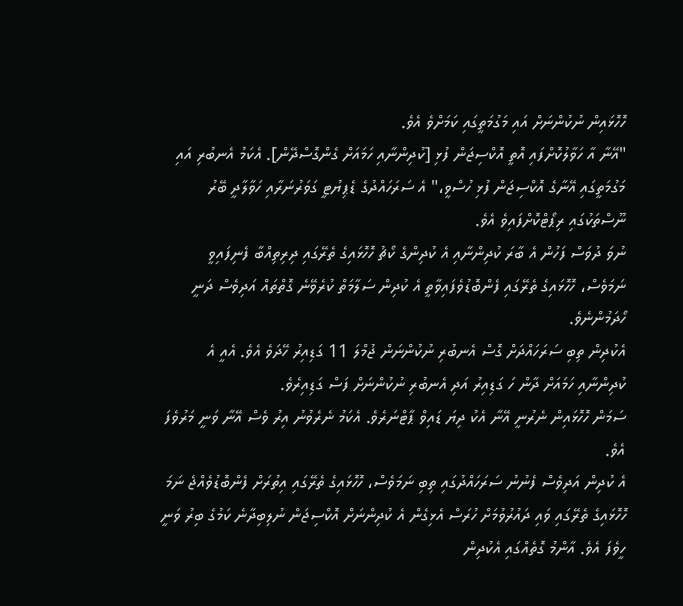ހޮހޮޅައިން ނުކުންނަށް އައި މަގުމަތީގައި ކަމަށްވެ އެވެ.
"އޭނާ އާ ހަވާލުކޮށްފައި އޮތީ އޮކްސިޖަން ފުޅި [ކުދިންނާއި ހަމައަށް ގެންގޮސްދޭން]. އެކަމު އެނބުރި އައި މަގުމަތީގައި އޭނާގެ އޮކްސިޖަން ފުޅި ހުސްވީ،" އެ ސަރަހައްދުގެ ޑެޕިޔުޓީ ގަވަރުނަރާއި ހަވާލާދީ ބޭރު ނޫސްތަކުގައި ރިޕޯޓްކޮށްފައިވެ އެވެ.
ނުވަ ދުވަސް ފަހުން އެ ބާރަ ކުދިންނާއި އެ ކުދިންގެ ކޯޗު ހޮހޮޅައިގެ ތެރޭގައި ދިރިތިއްބާ ފެނިފައިވީ ނަމަވެސް، ހޮހޮޅައިގެ ތެރޭގައި ފެންބޮޑުވެފައިވާތީ އެ ކުދިން ސަލާމަތް ކުރެވޭނެ ގޮތްތައް އަދިވެސް ދަނީ ހޯދަމުންނެވެ.
އެކުދިން ތިބި ސަރަހައްދަށް ގޮސް އެނބުރި ނުކުންނަން ޖުމްލަ 11 ގަޑިއިރު ހޭދަވެ އެވެ. އެއީ އެ ކުދިންނާއި ހަމައަށް ދާން ހަ ގަޑިއިރު އަދި އެނބުރި ނުކުންނަށް ފަސް ގަޑިއިރެވެ.
ސަމަން ހޮހޮޅައިން ނެރުނީ އޭނާ އެކު ދިޔަ ޑައިވް ޕާޓްނަރެވެ. އެކަމު ނެރެވުނު އިރު ވެސް އޭނާ ވަނީ މަރުވެފަ އެވެ.
އެ ކުދިން އަދިވެސް ފެނުނު ސަރަހައްދުގައި ތިބި ނަމަވެސް، ހޮހޮޅައިގެ ތެރޭގައި އިތުރަށް ފެންބޮޑުވެއްޖެ ނަމަ ހޮހޮޅައިގެ ތެރޭގައި ވައި ދައުރުވުމަށް ހުރަސް އެޅިގެން އެ ކުދިންނަށް އޮކްސިޖަން ނުލިބިދާނެ ކަމުގެ ބިރު ވަނީ ހީވެފަ އެވެ. އާންމު ގޮތެއްގައި އެކުދިން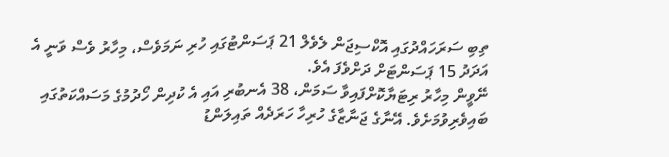ތިބި ސަރަހައްދުގައި އޮކްސިޖަން ލެވެލް 21 ޕަސަންޓުގައި ހުރި ނަމަވެސް، މިހާރު ވެސް ވަނީ އެ އަދަދު 15 ޕަސަންޓަށް ދަށްވެފަ އެވެ.
ނޭވީން މިހާރު ރިޓަޔާކޮށްފައިވާ ސަމަން، 38 އެނބުރި އައި އެ ކުދިން ހޯދުމުގެ މަސައްކަތުގައި ބައިވެރިވުމަށެވެ. އޭނާގެ ޖަނާޒާގެ ހުރިހާ ހަރަދެއް ތައިލަންޑު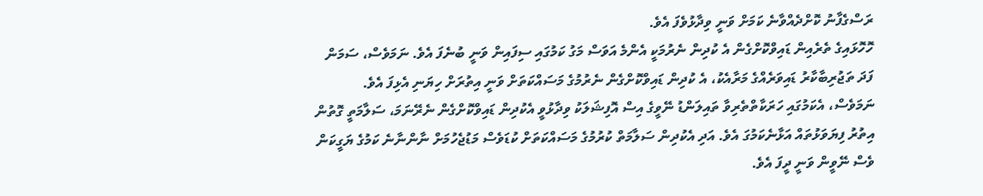ރަސްގެފާނު ކޮށްދެއްވާނެ ކަމަށް ވަނީ ވިދާޅުވެފަ އެވެ.
ހޮހޮޅައިގެ ތެރެއިން ޑައިވްކޮށްގެން އެ ކުދިން ނެރުމަކީ އެންމެ އަވަސް މަގު ކަމުގައި ސިފައިން ވަނީ ބުނެފަ އެވެ. ނަމަވެސް، ސަމަން ފަދަ ތަޖުރިބާކާރު ޑައިވަރެއްގެ މަރާއެކު، އެ ކުދިން ޑައިވްކޮށްގެން ނެރުމުގެ މަސައްކަތަށް ވަނީ އިތުރަށް ހިޔަނި އެޅިފަ އެވެ.
ނަމަވެސް، އެކަމުގައި ހަރަކާތްތެރިވާ ތައިލަންޑު ނޭވީގެ އިސް އޮފިޝަލަކު ވިދާޅުވީ އެކުދިން ޑައިވްކޮށްގެން ނެރޭނަމަ، ސަލާމަތީ ގޮތުން އިތުރު ފިޔަވަޅުތައް އަޅާނެކަމުގަ އެވެ. އަދި އެކުދިން ސަލާމަތް ކުރުމުގެ މަސައްކަތަށް ކުޑަވެސް މަޑުޖެހުމަށް ނާންނާނެ ކަމުގެ ޔަގީކަން ވެސް ނޭވީން ވަނީ ދީފަ އެވެ.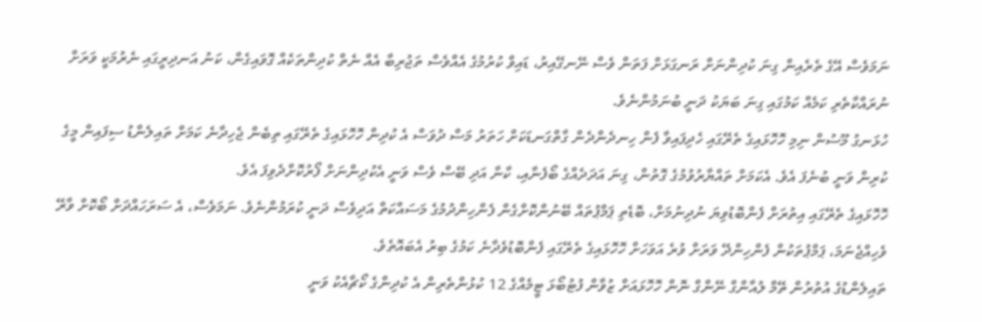ނަމަވެސް އޭގެ ތެރެއިން ގިނަ ކުދިންނަށް ރަނގަޅަށް ފަތަން ވެސް ނޭނގޭއިރު، ޑައިވް ކުރުމުގެ އެއްވެސް ތަޖުރިބާ އެއް ނެތް ކުދިންތަކެއް ގޮވައިގެން، ކަނު އަނދިރީގައި ނެރުމަކީ ވަރަށް ނުރައްކާތެރި ކަމެއް ކަމުގައި ގިނަ ބަޔަކު ދަނީ ބުނަމުންނެވެ.
ހުޅަނގު މޫސުން ނިމި ހޮހޮޅައިގެ ތެރޭގައި ހެދިފައިވާ ފެން ހިނދެންދެން ގާތްގަނޑަކަށް ހަތަރު މަސް ދުވަސް އެ ކުދިން ހޮހޮޅައިގެ ތެރޭގައި ތިބެން ޖެހިދާނެ ކަމަށް ތައިލެންޑު ސިފައިން މީގެ ކުރިން ވަނީ ބުނެފަ އެވެ. އެކަމަށް ތައްޔާރުވުމުގެ ގޮތުން، ގިނަ އަދަދެއްގެ ބޯފެނާއި، ކާނާ އަދި ބޭސް ވެސް ވަނީ އެކުދިންނަށް ފޯރުކޮށްދެވިފަ އެވެ.
ހޮހޮޅައިގެ ތެރޭގައި އިތުރަށް ފެންބޮޑުވިޔަ ނުދިނުމަށް، ބޮޑެތި ޕަމްޕުތައް ބޭނުންކޮށްގެން ފެންހިންދުމުގެ މަސައްކަތް އަދިވެސް ދަނީ ކުރަމުންނެވެ. ނަމަވެސް، އެ ސަރަހައްދަށް ބޯކޮށް ވާރޭ ވެހިއްޖެނަމަ، ޕަމްޕުތަކުން ފެންހިންދޭ ވަރަށް ވުރެ އަވަހަށް ހޮހޮޅައިގެ ތެރޭގައި ފެންބޮޑުވެދާނެ ކަމުގެ ބިރު އެބައޮތެވެ.
ތައިލެންޑުގެ އުތުރުން ތޭމް ލުއާންގް ނޭންގް ނޮން ހޮހޮޅައަށް ޒުވާން ފުޓުބޯޅަ ޓީމެއްގެ 12 ކުޅުންތެރިން އެ ކުދިންގެ ކޯޗާއެކު ވަނީ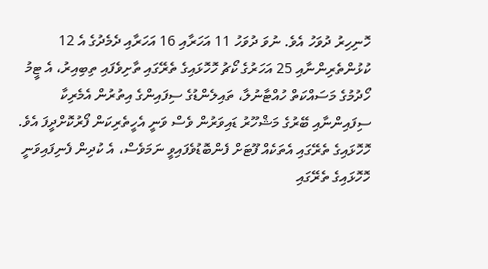ހޮނިހިރު ދުވަހު އެވެ. ނުވަ ދުވަހު 11 އަހަރާއި 16 އަހަރާއި ދެމެދުގެ އެ 12 ކުޅުންތެރިންނާއި 25 އަހަރުގެ ކޯޗު ހޮހޮޅައިގެ ތެރޭގައި ތާށިވެފައި ތިބިއިރު، އެ ޓީމު ހޯދުމުގެ މަސައްކަތް ހުއްޓާނުލާ، ތައިލެންޑުގެ ސިފައިންގެ އިތުރުން އެމެރިކާ ސިފައިންނާއި ބޭރުގެ މަޝްހޫރު ޑައިވަރުން ވެސް ވަނީ އެހީތެރިކަން ފޯރުކޮށްދީފަ އެވެ.
ހޮހޮޅައިގެ ތެރޭގައި އެތަކެއް ފޫޓަށް ފެންބޮޑުވެފައިވީ ނަމަވެސް، އެ ކުދިން ފެނިފައިވަނީ ހޮހޮޅައިގެ ތެރޭގައި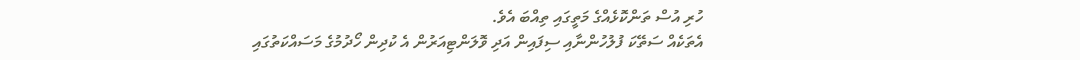ހުރި އުސް ތަންކޮޅެއްގެ މަތީގައި ތިއްބަ އެވެ.
އެތަކެއް ސަތޭކަ ފުލުހުންނާއި ސިފައިން އަދި ވޮލަންޓިއަރުން އެ ކުދިން ހޯދުމުގެ މަސައްކަތުގައި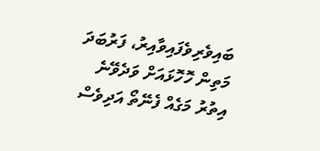ބައިވެރިވެފައިވާއިރު، ފަރުބަދަ މަތިން ހޮހޮޅައަށް ވަދެވޭނެ އިތުރު މަގެއް ފެނޭތޯ އަދިވެސް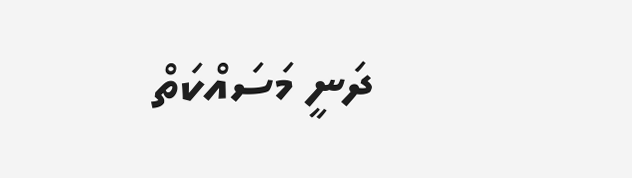ދަނީ މަސައްކަތް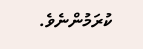ކުރަމުންނެވެ.